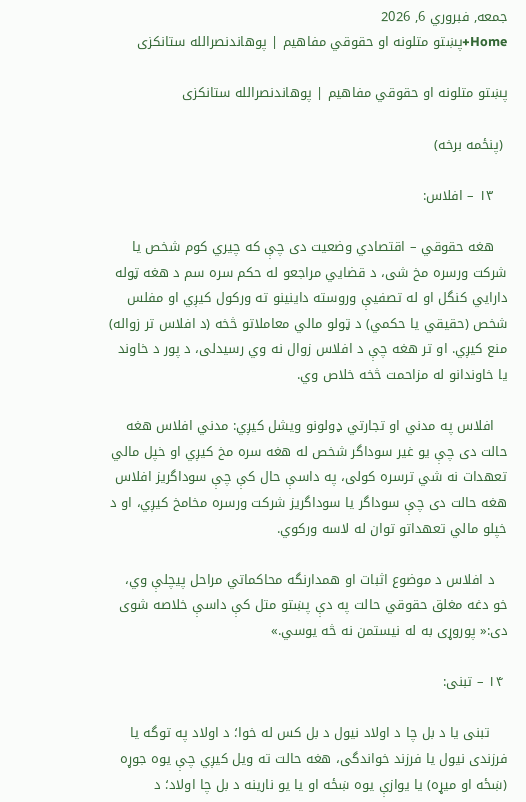جمعه, فبروري 6, 2026
Home+پښتو متلونه او حقوقي مفاهیم | پوهاندنصرالله ستانکزی

پښتو متلونه او حقوقي مفاهیم | پوهاندنصرالله ستانکزی

 (پنځمه برخه)

   ۱۳ – افلاس:

   هغه حقوقي – اقتصادي وضعیت دی چې که چیري کوم شخص یا شرکت ورسره مخ شی، د قضایي مراجعو له حکم سره سم د هغه ټوله دارایي کنگل او له تصفیې وروسته داینینو ته ورکول کیږي او مفلس شخص (حقیقي یا حکمي) د ټولو مالي معاملاتو څخه (د افلاس تر زواله) منع کیږي. او تر هغه چې د افلاس زوال نه وي رسیدلی، د پور د خاوند یا خاوندانو له مزاحمت څخه خلاص وي.

   افلاس په مدني او تجارتي ډولونو ویشل کیږي: مدني افلاس هغه حالت دی چې یو غیر سوداگر شخص له هغه سره مخ کیږي او خپل مالي تعهدات نه شي ترسره کولی، په داسې حال کې چې سوداگریز افلاس هغه حالت دی چې سوداگر یا سوداگریز شرکت ورسره مخامخ کیږي، او د خپلو مالي تعهداتو توان له لاسه ورکوي.

   د افلاس د موضوع اثبات او همدارنگه محاکماتي مراحل پیچلې وي، خو دغه مغلق حقوقي حالت په دې پښتو متل کې داسې خلاصه شوی دی:« پوروړی به له نیستمن نه څه یوسي.»

 ۱۴ – تبنی:

    تبنی یا د بل چا د اولاد نیول د بل کس له خوا؛ د اولاد په توگه یا فرزندی نیول یا فرزند خواندگی، هغه حالت ته ویل کیږي چې یوه جوړه (ښځه او میړه) یا یوازې یوه ښځه او یا یو نارینه د بل چا اولاد؛ د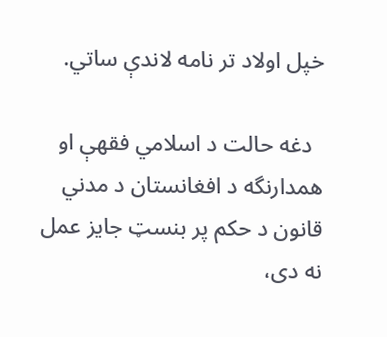خپل اولاد تر نامه لاندې ساتي.

  دغه حالت د اسلامي فقهې او همدارنگه د افغانستان د مدني قانون د حکم پر بنسټ جایز عمل نه دی،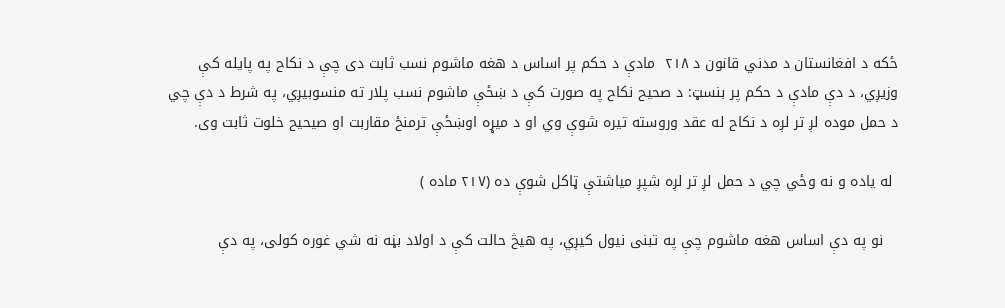ځکه د افغانستان د مدني قانون د ۲۱۸  مادې د حکم پر اساس د هغه ماشوم نسب ثابت دی چې د نکاح په پایله کې وزیږي، د دې مادې د حکم پر بنسټ: د صحیح نکاح په صورت کې د ښځې ماشوم نسب پلار ته منسوبیږي، په شرط د دې چي د حمل موده لږ تر لږه د نکاح له عقد وروسته تیره شوې وي او د میړه او‌ښځې ترمنځ مقاربت او صیحیح خلوت ثابت وی.

 له یاده و نه وځي چي د حمل لږ تر لږه شپږ میاشتې ټاکل شوې ده (۲۱۷ ماده )

   نو په دې اساس هغه ماشوم چې په تبنی نیول کیږي، په هیڅ حالت کې د اولاد بڼه نه شي غوره کولی، په دې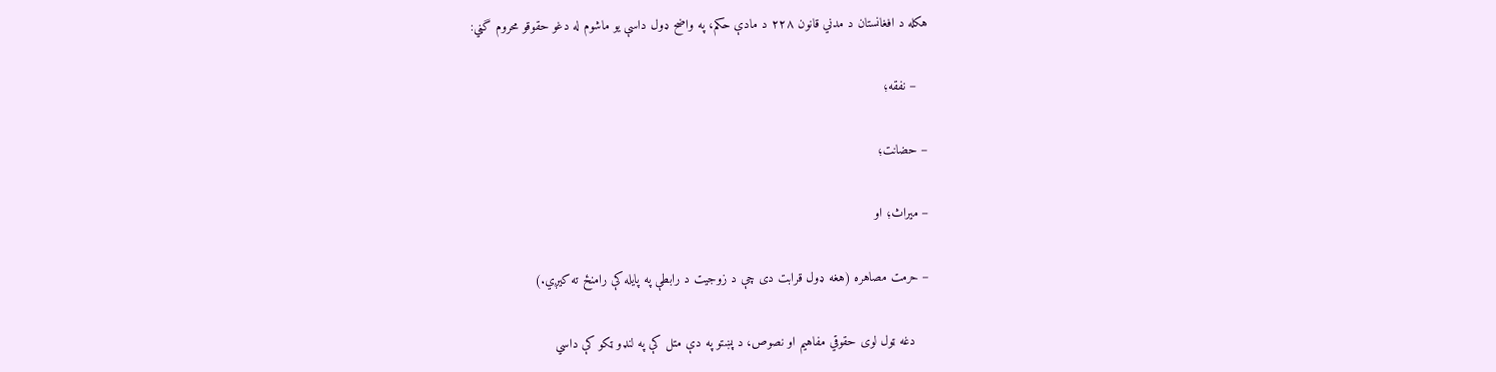هکله د افغانستان د مدني قانون ۲۲۸ د مادې حکم، په واضح ډول داسې یو ماشوم له دغو حقوقو محروم گڼي:

   – نفقه؛

– حضانت؛

– میراث؛ او

– حرمت مصاهره (هغه ډول قرابت دی چې د زوجیت د رابطې په پایله کې رامنځ ته کیږي.)

    دغه ټول لوی حقوقي مفاهیم او نصوص، د پښتو په دې متل کې په لنډو ټکو کې داسي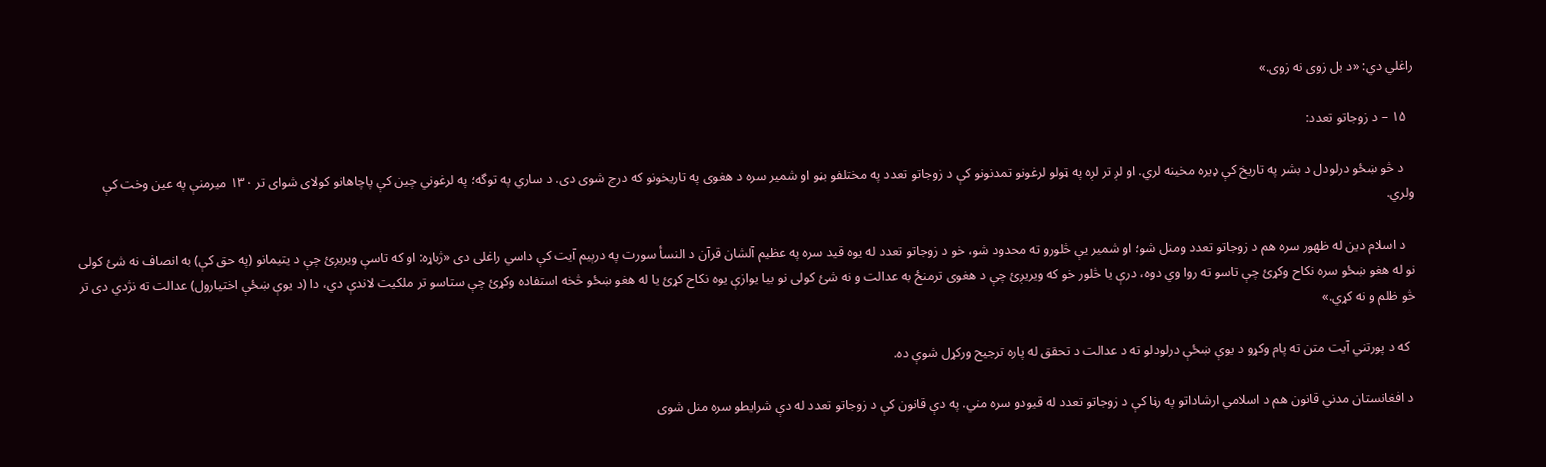راغلي دي: «د بل زوی نه زوی.»

  ۱۵ – د زوجاتو تعدد:

   د څو‌ ښځو درلودل د بشر په تاریخ کې ډیره مخینه لري. او لږ تر لږه په ټولو لرغونو تمدنونو کې د زوجاتو تعدد په مختلفو بڼو او شمیر سره د هغوی په تاریخونو که درج شوی دی. د ساري په توگه؛ په لرغوني چین کې پاچاهانو کولای شوای تر ۱۳۰ میرمنې په عین وخت کې ولري.

   د اسلام دین له ظهور سره هم د زوجاتو تعدد ومنل شو؛ او شمیر یې څلورو ته محدود شو، خو د زوجاتو تعدد له یوه قید سره په عظیم آلشان قرآن د النسأ سورت په درېیم آیت کې داسي راغلی دی «ژباړه: او که تاسې ویریږئ چې د یتیمانو (په حق کې) به انصاف نه شئ کولی نو له هغو ښځو سره نکاح وکړئ چې تاسو ته روا وي دوه، درې یا څلور خو که ویریږئ چې د هغوی ترمنځ به عدالت و نه شئ کولی نو بیا یوازې یوه نکاح کړئ یا له هغو ښځو څخه استفاده وکړئ چې ستاسو تر ملکیت لاندې دي، دا (د یوې ښځې اختیارول) عدالت ته نژدي دی تر څو ظلم و نه کړي.»

  که د پورتني آیت متن ته پام وکړو د یوې ښځې درلودلو ته د عدالت د تحقق له پاره ترجیح ورکړل شوې ده.

 د افغانستان مدني قانون هم د اسلامي ارشاداتو په رڼا کې د زوجاتو تعدد له قیودو سره مني. په دې قانون کې د زوجاتو تعدد له دې شرایطو سره منل شوی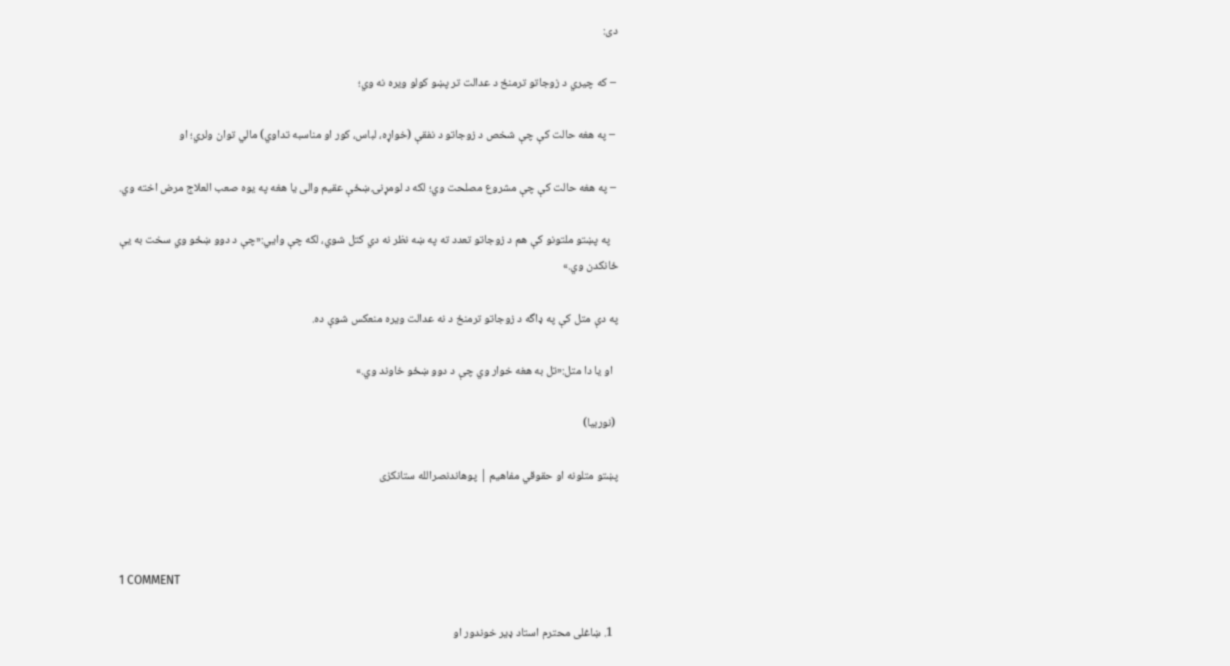دی:

 – که چیري د زوجاتو ترمنځ د عدالت تر پښو کولو ویره نه وي؛

 – په هغه حالت کې چې شخص د زوجاتو د نفقې (خواړه، لباس، کور او مناسبه تداوي) مالي توان ولري؛ او

 – په هغه حالت کې چې مشروع مصلحت وي؛ لکه د لومړنۍ ښځې عقیم والی یا هغه په یوه صعب العلاج مرض اخته وي.

   په پښتو ملتونو کې هم د زوجاتو تعدد ته په ښه نظر نه دي کتل شوي، لکه چې وایي:«چې د دوو ښځو وي سخت به یې ځانکدن وي.»

په دې متل کې په ډاگه د زوجاتو ترمنځ د نه عدالت ویره منعکس شوې ده.

  او یا دا متل:«تل به هغه خوار وي چې د دوو ښځو خاوند وي.»

 (نوربیا)

پښتو متلونه او حقوقي مفاهیم | پوهاندنصرالله ستانکزی



1 COMMENT

  1. ښاغلی محترم استاد ډیر خوندور او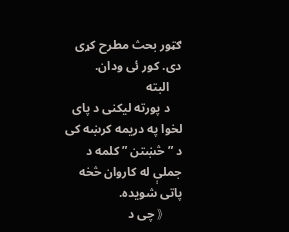ګټور بحث مطرح کړی دی. کور ئی ودان.
    البته
    د پورته لیکنی د پای لخوا په دریمه کرښه کی د ” څښتن ” کلمه د جملې له کاروان څخه پاتی شویده.
    《 چی د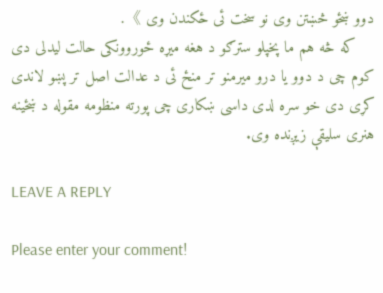دوو ښځو څښتن وی نو سخت ئی ځکندن وی 》.
    که څه هم ما پخپلو سترګو د هغه میړه ځوروونکی حالت لیدلی دی کوم چی د دوو یا درو میرمنو تر منځ ئی د عدالت اصل تر پښو لاندی کړی دی خو سره لدی داسی ښکاری چی پورته منظومه مقوله د ښځینه هنری سلیقې زیږنده وی.

LEAVE A REPLY

Please enter your comment!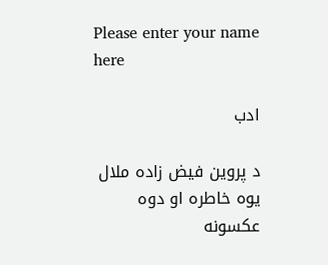Please enter your name here

ادب

د پروین فیض زاده ملال یوه خاطره او دوه عکسونه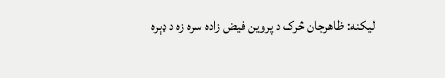لیکنه: ظاهرجان څرک د پروين فيض زاده سره زه د ډېره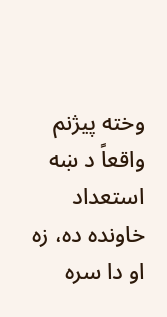وخته پيژنم واقعاً د ښه استعداد خاونده ده، زه او دا سره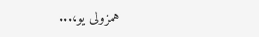همزولی يو،...